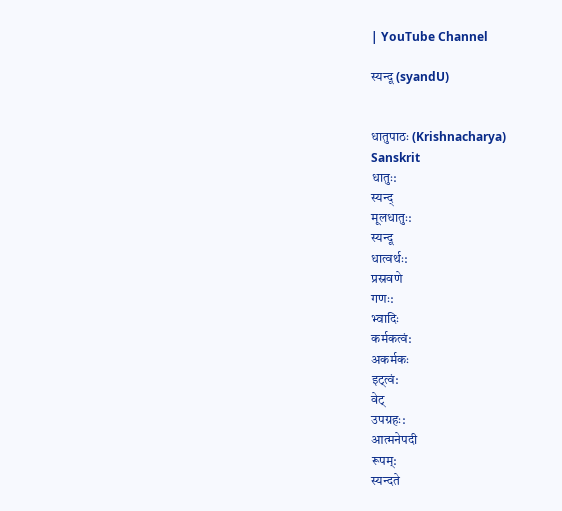| YouTube Channel

स्यन्दू (syandU)


धातुपाठः (Krishnacharya)
Sanskrit
धातुः:
स्यन्द्
मूलधातुः:
स्यन्दू
धात्वर्थः:
प्रस्रवणे
गणः:
भ्वादिः
कर्मकत्वं:
अकर्मकः
इट्त्वं:
वेट्
उपग्रहः:
आत्मनेपदी
रूपम्:
स्यन्दते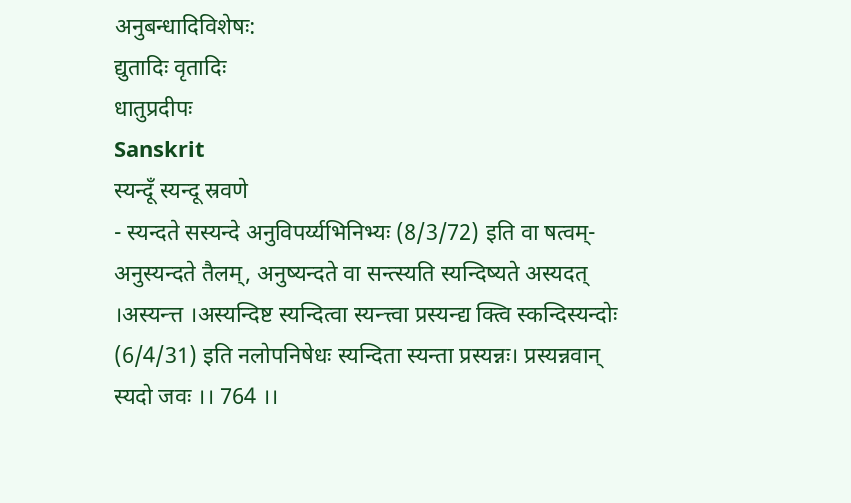अनुबन्धादिविशेषः:
द्युतादिः वृतादिः
धातुप्रदीपः
Sanskrit
स्यन्दूँ स्यन्दू स्रवणे
- स्यन्दते सस्यन्दे अनुविपर्य्यभिनिभ्यः (8/3/72) इति वा षत्वम्-अनुस्यन्दते तैलम्, अनुष्यन्दते वा सन्त्स्यति स्यन्दिष्यते अस्यदत् ।अस्यन्त्त ।अस्यन्दिष्ट स्यन्दित्वा स्यन्त्त्वा प्रस्यन्द्य क्त्वि स्कन्दिस्यन्दोः (6/4/31) इति नलोपनिषेधः स्यन्दिता स्यन्ता प्रस्यन्नः। प्रस्यन्नवान् स्यदो जवः ।। 764 ।।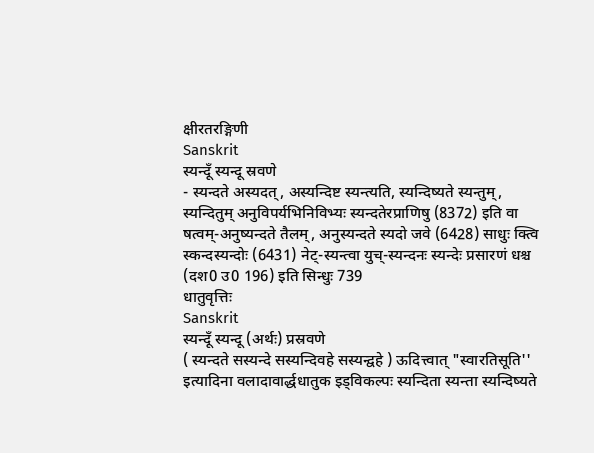क्षीरतरङ्गिणी
Sanskrit
स्यन्दूँ स्यन्दू स्रवणे
- स्यन्दते अस्यदत्, अस्यन्दिष्ट स्यन्त्यति, स्यन्दिष्यते स्यन्तुम्, स्यन्दितुम् अनुविपर्यभिनिविभ्यः स्यन्दतेरप्राणिषु (8372) इति वा षत्वम्-अनुष्यन्दते तैलम्, अनुस्यन्दते स्यदो जवे (6428) साधुः क्त्वि स्कन्दस्यन्दोः (6431) नेट्-स्यन्त्वा युच्-स्यन्दनः स्यन्देः प्रसारणं धश्च (दश0 उ0 196) इति सिन्धुः 739
धातुवृत्तिः
Sanskrit
स्यन्दूँ स्यन्दू (अर्थः) प्रस्रवणे
( स्यन्दते सस्यन्दे सस्यन्दिवहे सस्यन्द्वहे ) ऊदित्त्वात् "स्वारतिसूति'' इत्यादिना वलादावार्द्धधातुक इड्विकल्पः स्यन्दिता स्यन्ता स्यन्दिष्यते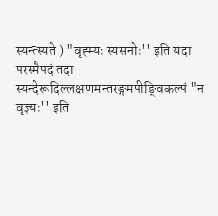स्यन्त्स्यते ) "वृह्म्यः स्यसनोः'' इति यदा परस्मैपदं तदा स्यन्देरूदिल्लक्षणमन्तरङ्गमपीङ्विकल्पं "न वृज्ञ्यः'' इति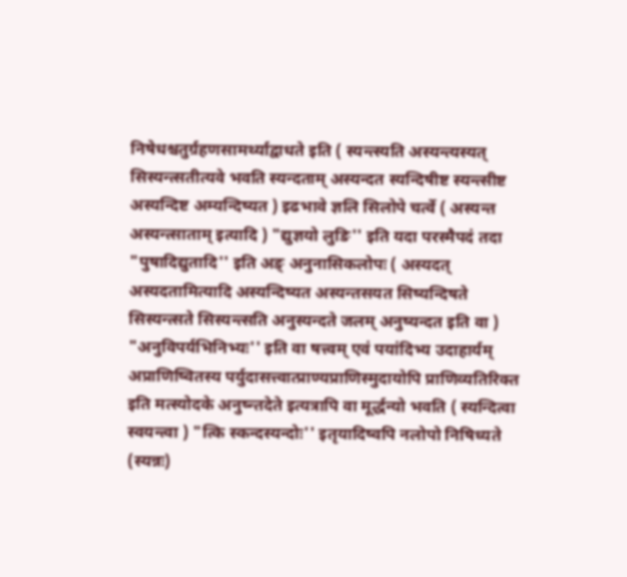निषेधश्चतुर्ग्रहणसामर्थ्याद्वाधते इति ( स्यन्त्स्यति अस्यन्त्यस्यत् सिस्यन्त्सतीत्यवे भवति स्यन्दताम् अस्यन्दत स्यन्दिषीष्ट स्यन्त्सीष्ट अस्यन्दिष्ट अम्यन्दिष्यत ) इढभावे ज्ञलि सिलोपे चर्त्वे ( अस्यन्त अस्यन्त्साताम् इत्यादि ) "द्युज्ञयो लुङि'' इति यदा परस्मैपदं तदा "पुषादिद्युतादि'' इति अङ् अनुनासिकलोपः ( अस्यदत् अस्यदतामित्यादि अस्यन्दिष्यत अस्यन्तसयत सिष्यन्दिषते सिस्यन्त्सते सिस्यन्त्सति अनुस्यन्दते जलम् अनुष्यन्दत इति वा ) "अनुविपर्यभिनिभ्यः'' इति वा षत्त्वम् एवं पयांदिभ्य उदाहार्यम् अप्राणिष्वितस्य पर्युदासत्त्वात्प्राण्यप्राणिस्मुदायोपि प्राणिव्यतिरिक्त इति मत्स्योदके अनुष्न्तदेते इत्यत्रापि वा मूर्द्धन्यो भवति ( स्यन्दित्वा स्वयन्त्वा ) "त्कि स्कन्दस्यन्दोः'' इतृयादिष्वपि नलोपो निषिध्यते (स्यन्नः)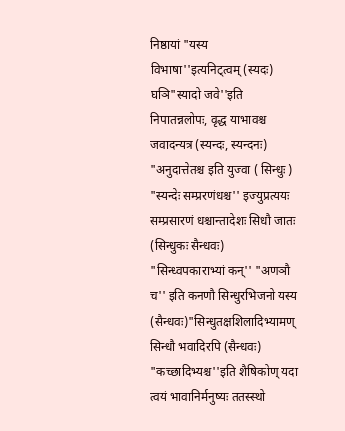निष्ठायां "यस्य विभाषा''इत्यनिट्त्वम् (स्यदः) घञि"स्यादो जवे''इति निपातन्नलोपः, वृद्ध याभावश्च जवादन्यत्र (स्यन्दः, स्यन्दनः) "अनुदात्तेतश्च इति युज्वा ( सिन्धुः ) "स्यन्देः सम्प्ररणंधश्च'' इज्युप्रत्ययः सम्प्रसारणं धश्चान्तादेशः सिधौ जातः (सिन्धुकः सैन्धवः) "सिन्ध्वपकाराभ्यां कन्'' "अणञौ च'' इति कनणौ सिन्धुरभिजनो यस्य (सैन्धवः)"सिन्धुतक्षशिलादिभ्यामण् सिन्धौ भवादिरपि (सैन्धवः) "कच्छादिभ्यश्च''इति शैषिकोण् यदा त्वयं भावानिर्मनुष्यः ततस्स्थो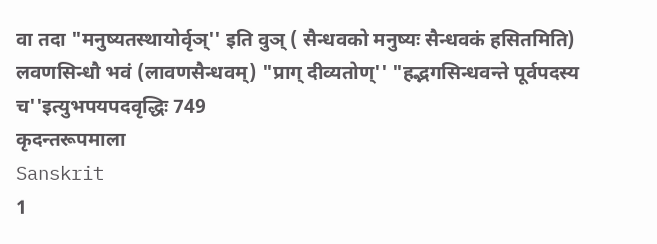वा तदा "मनुष्यतस्थायोर्वृञ्'' इति वुञ् ( सैन्धवको मनुष्यः सैन्धवकं हसितमिति) लवणसिन्धौ भवं (लावणसैन्धवम्) "प्राग् दीव्यतोण्'' "हद्भगसिन्धवन्ते पूर्वपदस्य च''इत्युभपयपदवृद्धिः 749
कृदन्तरूपमाला
Sanskrit
1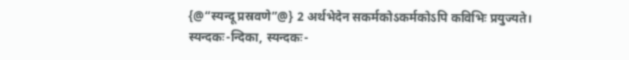{@“स्यन्दू प्रस्रवणे”@} 2 अर्थभेदेन सकर्मकोऽकर्मकोऽपि कविभिः प्रयुज्यते।
स्यन्दकः-न्दिका, स्यन्दकः-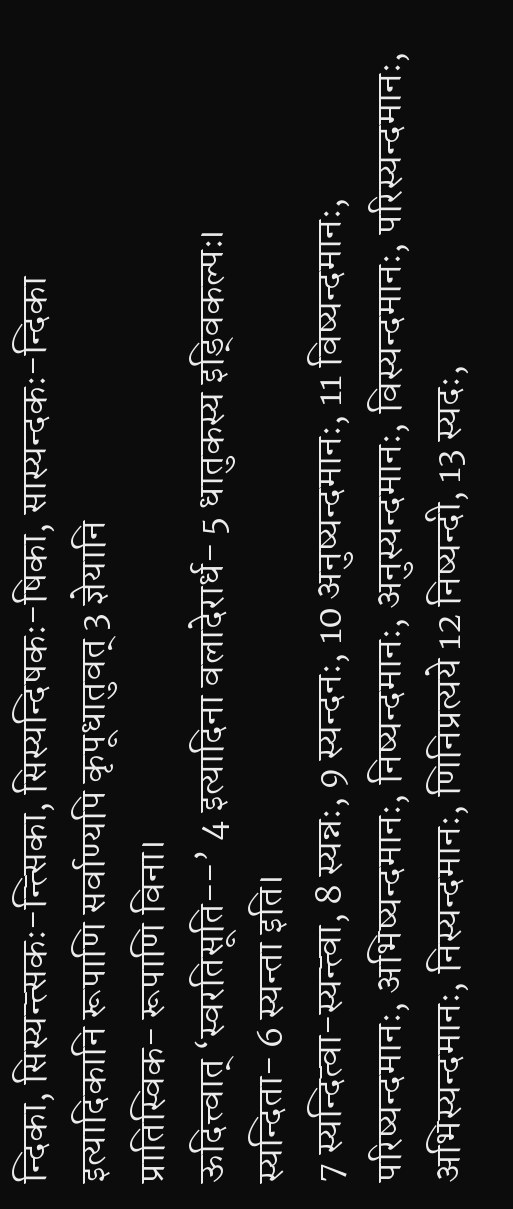न्दिका, सिस्यन्त्सकः-न्त्सिका, सिस्यन्दिषकः-षिका, सास्यन्दकः-न्दिका
इत्यादिकानि रूपाणि सर्वाण्यपि कृपूधातुवत् 3 ज्ञेयानि
प्रातिस्विक- रूपाणि विना।
ऊदित्त्वात् ‘स्वरतिसूति--’ 4 इत्यादिना वलादेरार्ध- 5 धातुकस्य इड्विकल्पः।
स्यन्दिता- 6 स्यन्ता इति।
7 स्यन्दित्वा-स्यन्त्वा, 8 स्यन्नः, 9 स्यन्दनः, 10 अनुष्यन्दमानः, 11 विष्यन्दमानः, परिष्यन्दमानः, अभिष्यन्दमानः, निष्यन्दमानः, अनुस्यन्दमानः, विस्यन्दमानः, परिस्यन्दमानः, अभिस्यन्दमानः, निस्यन्दमानः, णिनिप्रत्यये 12 निष्यन्दी, 13 स्यदः,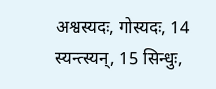अश्वस्यदः, गोस्यदः, 14 स्यन्त्स्यन्, 15 सिन्धुः,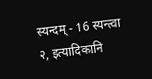स्यन्दम् - 16 स्यन्त्वा २, इत्यादिकानि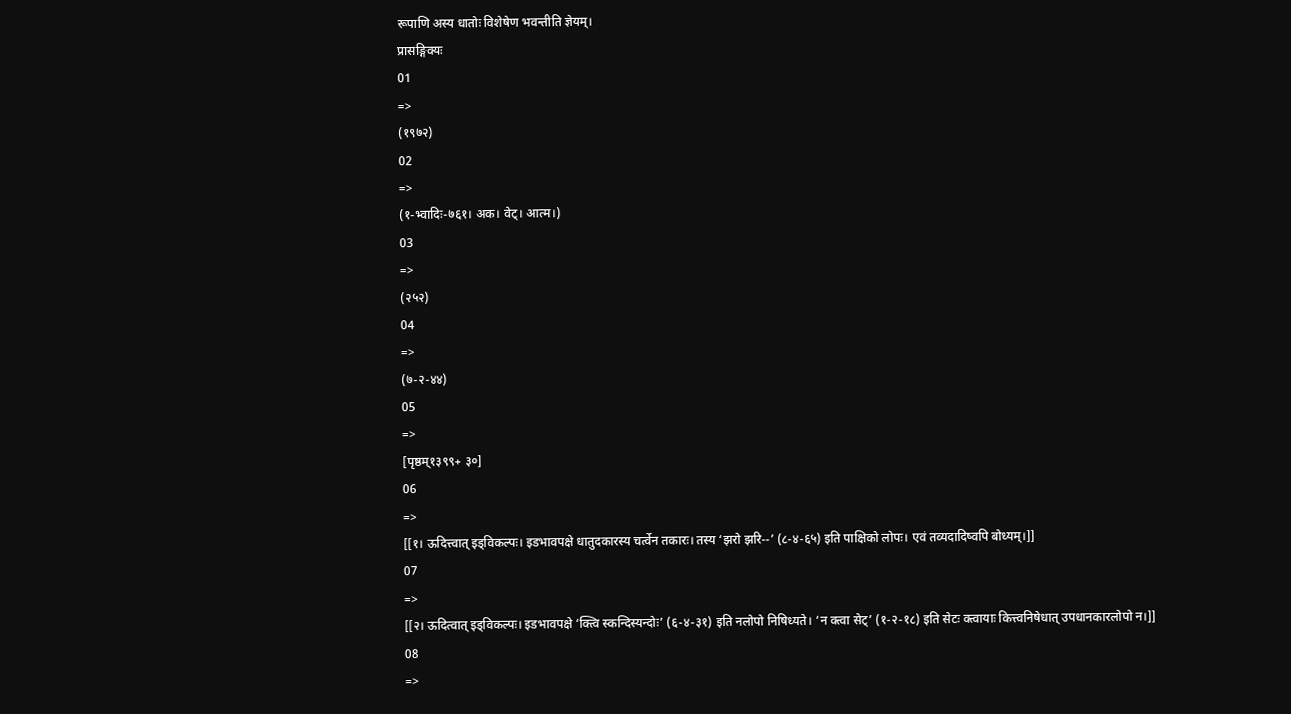रूपाणि अस्य धातोः विशेषेण भवन्तीति ज्ञेयम्।
प्रासङ्गिक्यः
01
=>
(१९७२)
02
=>
(१-भ्वादिः-७६१। अक। वेट्। आत्म।)
03
=>
(२५२)
04
=>
(७-२-४४)
05
=>
[पृष्ठम्१३९९+ ३०]
06
=>
[[१। ऊदित्त्वात् इड्विकल्पः। इडभावपक्षे धातुदकारस्य चर्त्वेन तकारः। तस्य ‘झरो झरि--’ (८-४-६५) इति पाक्षिको लोपः। एवं तव्यदादिष्वपि बोध्यम्।]]
07
=>
[[२। ऊदित्वात् इड्विकल्पः। इडभावपक्षे ‘क्त्वि स्कन्दिस्यन्दोः’ (६-४-३१) इति नलोपो निषिध्यते। ‘न क्त्वा सेट्’ (१-२-१८) इति सेटः क्त्वायाः कित्त्वनिषेधात् उपधानकारलोपो न।]]
08
=>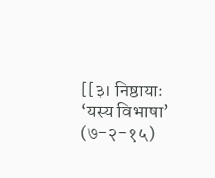[[३। निष्ठायाः ‘यस्य विभाषा’ (७-२-१५)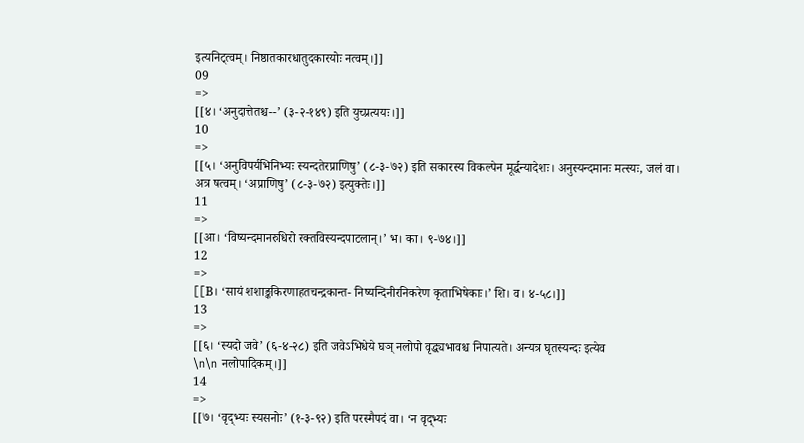इत्यनिट्त्वम्। निष्ठातकारधातुदकारयोः नत्वम्।]]
09
=>
[[४। ‘अनुदात्तेतश्च--’ (३-२-१४९) इति युच्प्रत्ययः।]]
10
=>
[[५। ‘अनुविपर्यभिनिभ्यः स्यन्दतेरप्राणिषु’ (८-३-७२) इति सकारस्य विकल्पेन मूर्द्धन्यादेशः। अनुस्यन्दमानः मत्स्यः, जलं वा। अत्र षत्वम्। ‘अप्राणिषु’ (८-३-७२) इत्युक्तेः।]]
11
=>
[[आ। ‘विष्यन्दमानरुधिरो रक्तविस्यन्दपाटलान्।’ भ। का। ९-७४।]]
12
=>
[[B। ‘सायं शशाङ्ककिरणाहतचन्द्रकान्त- निष्यन्दिनीरनिकरेण कृताभिषेकाः।’ शि। व। ४-५८।]]
13
=>
[[६। ‘स्यदो जवे’ (६-४-२८) इति जवेऽभिधेये घञ् नलोपो वृद्ध्यभावश्च निपात्यते। अन्यत्र घृतस्यन्दः इत्येव
\n\n नलोपादिकम्।]]
14
=>
[[७। ‘वृद्भ्यः स्यसनोः’ (१-३-९२) इति परस्मैपदं वा। ‘न वृद्भ्यः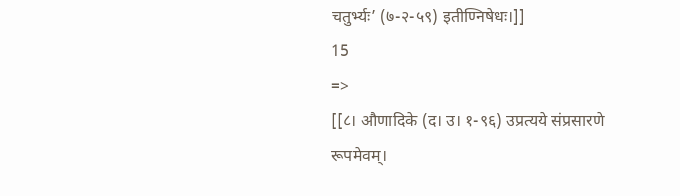चतुर्भ्यः’ (७-२-५९) इतीण्निषेधः।]]
15
=>
[[८। औणादिके (द। उ। १-९६) उप्रत्यये संप्रसारणे रूपमेवम्।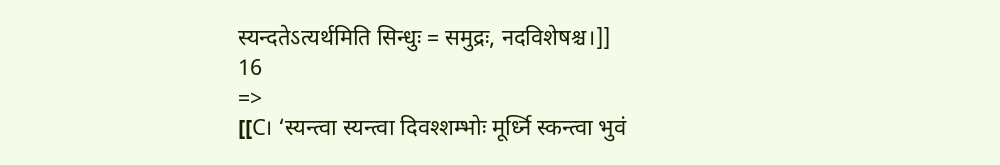स्यन्दतेऽत्यर्थमिति सिन्धुः = समुद्रः, नदविशेषश्च।]]
16
=>
[[C। ‘स्यन्त्वा स्यन्त्वा दिवश्शम्भोः मूर्ध्नि स्कन्त्वा भुवं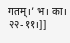गतम्।’ भ। का। २२-११।]]